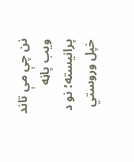نن چې مې تاند ویب پاڼه پرانیسته؛ نو د خپل وروستي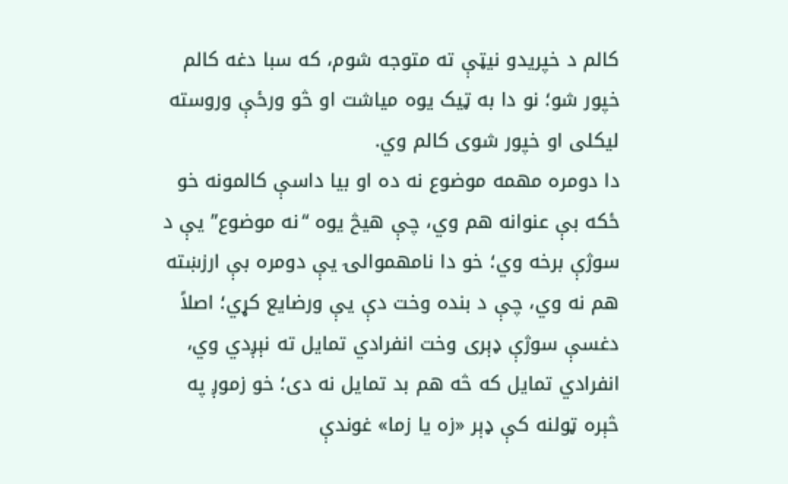کالم د خپریدو نيټې ته متوجه شوم، که سبا دغه کالم خپور شو؛ نو دا به ټیک یوه میاشت او څو ورځې وروسته لیکلی او خپور شوی کالم وي.
دا دومره مهمه موضوع نه ده او بیا داسې کالمونه خو ځکه بې عنوانه هم وي، چې هیڅ یوه “نه موضوع” یې د سوژې برخه وي؛ خو دا نامهموالۍ یې دومره بې ارزښته هم نه وي، چې د بنده وخت دې یې ورضایع کړي؛ اصلاً دغسې سوژې ډېری وخت انفرادي تمایل ته نېږدي وي، انفرادي تمایل که څه هم بد تمایل نه دی؛ خو زموږ په څېره ټولنه کې ډېر «زه یا زما» غوندې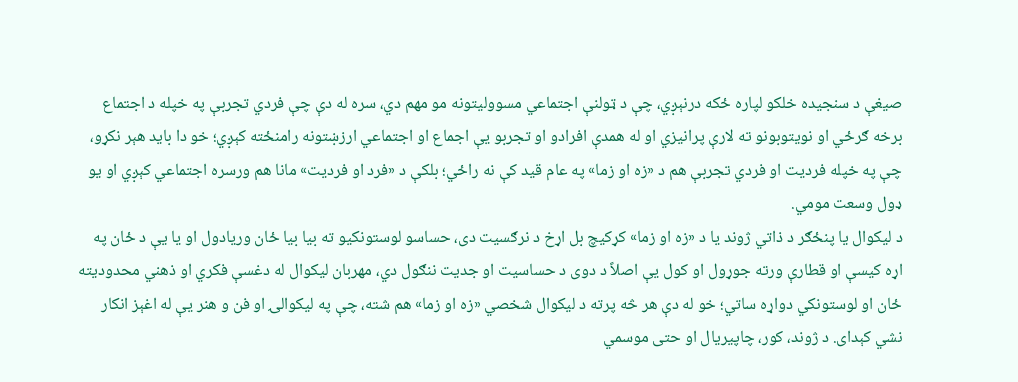صیغې د سنجیده خلکو لپاره ځکه درنېږي، چې د ټولنې اجتماعي مسوولیتونه مو مهم دي، سره له دې چې فردي تجربې په خپله د اجتماع برخه ګرځي او نویتوبونو ته لارې پرانیزي او له همدې افرادو او تجربو یې اجماع او اجتماعي ارزښتونه رامنځته کېږي؛ خو دا باید هېر نکړو، چې په خپله فردیت او فردي تجربې هم د «زه او زما» په عام قید کې نه راځي؛ بلکې د «فرد او فردیت» مانا هم ورسره اجتماعي کېږي او یو ډول وسعت مومي.
د لیکوال یا پنځګر د ذاتي ژوند یا د «زه او زما» کړکیچ بل اړخ د نرګسیت دی، حساسو لوستونکیو ته بیا بیا ځان وریادول او یا یې د ځان په اړه کیسې او قطارې ورته جوړول او کول یې اصلاً د دوی د حساسیت او جدیت ننګول دي، مهربان لیکوال له دغسې فکري او ذهني محدودیته ځان او لوستونکي دواړه ساتي؛ خو له دې هر څه پرته د لیکوال شخصي «زه او زما» هم شته، چې په لیکوالۍ او فن و هنر یې له اغېز انکار نشي کېدای. د ژوند، کور، چاپیریال او حتی موسمي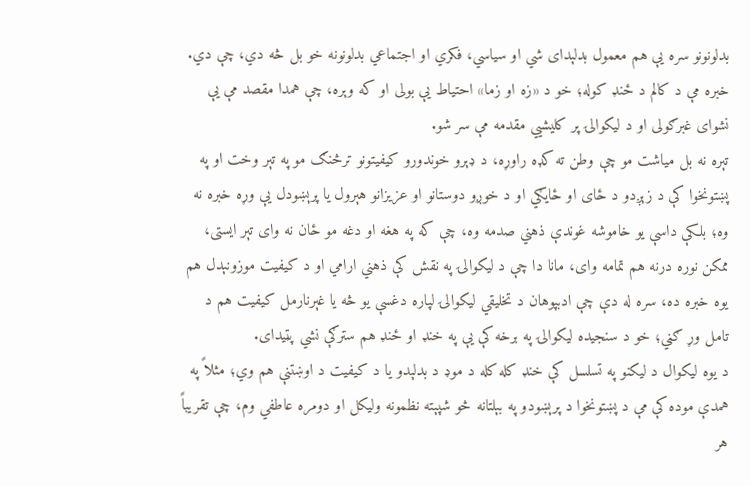بدلونونو سره یې هم معمول بدلېدای شي او سیاسي، فکري او اجتماعي بدلونونه خو بل څه دي، چې دي.
خبره مې د کالم د ځنډ کوله؛ خو د «زه او زما» احتیاط یې بولی او که وېره، چې همدا مقصد مې یې نشوای غبرګولی او د لیکوالۍ پر کلیشيي مقدمه مې سر شو.
تېره نه بل میاشت مو چې وطن ته کډه راوړه، د ډېرو خوندورو کیفیتونو ترڅنګ مو په تېر وخت او په پښتونخوا کې د زېږدو د ځای او ځایګي او د خوږو دوستانو او عزیزانو هېرول یا پرېښودل یې وړه خبره نه وه؛ بلکې داسې یو خاموشه غوندې ذهني صدمه وه، چې که په هغه او دغه مو ځان نه وای تېر ایستی، ممکن نوره درنه هم تمامه وای، مانا دا چې د لیکوالۍ په نقش کې ذهني ارامي او د کیفیت موزونېدل هم یوه خبره ده، سره له دې چې ادبپوهان د تخلیقي لیکوالۍ لپاره دغسې یو څه یا غېرنارمل کیفیت هم د تامل وړ ګڼي؛ خو د سنجیده لیکوالۍ په برخه کې یې په خنډ او ځنډ هم سترګې نشي پټیدای.
د یوه لیکوال د لیکنو په تسلسل کې خنډ کله کله د موډ د بدلېدو یا د کیفیت د اوښتنې هم وي؛ مثلاً په همدې موده کې مې د پښتونخوا د پرېښودو په بېلتانه څو شپېته نظمونه ولیکل او دومره عاطفي وم، چې تقریباً هر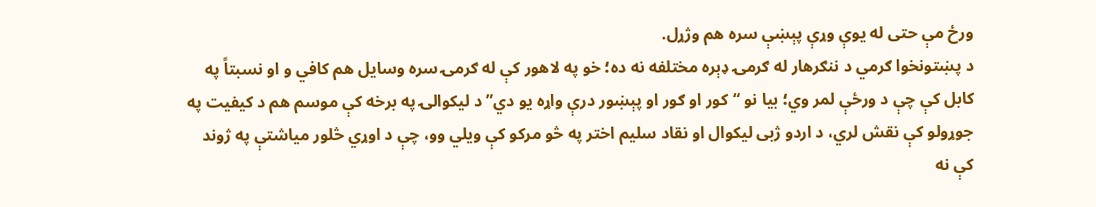ورځ مې حتی له یوې وړې پېښې سره هم وژړل.
د پښتونخوا ګرمي د ننګرهار له ګرمۍ ډېره مختلفه نه ده؛ خو په لاهور کې له ګرمۍ سره وسایل هم کافي و او نسبتاً په کابل کې چې د ورځې لمر وي؛ بیا نو “کور او ګور او پېښور درې واړه یو دي” د لیکوالۍ په برخه کې موسم هم د کیفیت په جوړولو کې نقش لري، د اردو ژبی لیکوال او نقاد سلیم اختر په څو مرکو کې ویلي وو، چې د اوړي څلور میاشتې په ژوند کې نه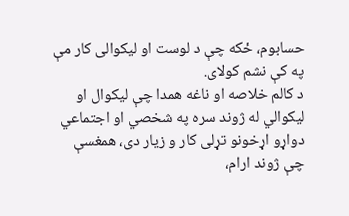حسابوم، ځکه چې د لوست او لیکوالی کار مې په کې نشم کولای.
د کالم خلاصه او ناغه همدا چې لیکوال او لیکوالي له ژوند سره په شخصي او اجتماعي دواړو اړخونو تړلی کار و زیار دی، همغسې چې ژوند ارام،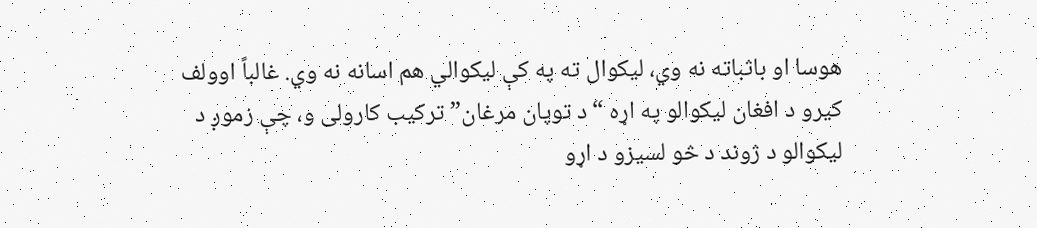هوسا او باثباته نه وي، لیکوال ته په کې لیکوالي هم اسانه نه وي. غالباً اوولف کیرو د افغان لیکوالو په اړه “د توپان مرغان” ترکیب کارولی و، چې زموږ د لیکوالو د ژوند د څو لسیزو د اړو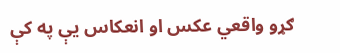ګړو واقعي عکس او انعکاس یې په کې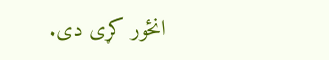انځور کړی دی.